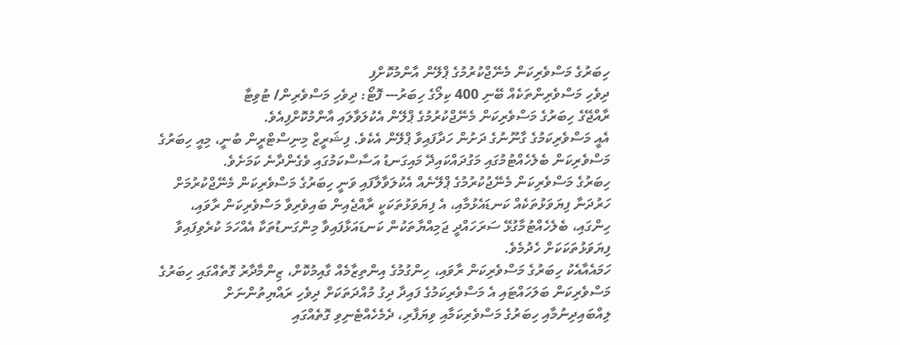ހިބަރުގެ މަސްވެރިކަން މެނޭޖްކުރުމުގެ ޕްލޭން އާންމުކޮށްފި
ދިވެހި މަސްވެރިންތަކެއް ބޭނި 400 ކިލޯގެ ހިބަރު--- ފޮޓޯ: ދިވެހި މަސްވެރިން/ ޓުވިޓާ
ރާއްޖޭގެ ހިބަރުގެ މަސްވެރިކަން މެނޭޖްކުރުމުގެ ޕްލޭން އެކުލަވާލައި އާންމުކޮށްފިއެވެ.
އެއީ މަސްވެރިކަމުގެ ގާނޫނުގެ ދަށުން ހަދާފައިވާ ޕްލޭން އެކެވެ. ފިޝަރީޒް މިނިސްޓްރީން ބުނީ، މިއީ ހިބަރުގެ މަސްވެރިކަން ބެލެހެއްޓުމުގައި މަގުދައްކައިދޭ މައިގަނޑު އަސާސްކަމުގައި ވެގެންދާނެ ކަމަށެވެ.
ހިބަރުގެ މަސްވެރިކަން މެނޭޖުކުރުމުގެ ޕްލޭނެއް އެކުލަވާލާފައި ވަނީ ހިބަރުގެ މަސްވެރިކަން މެނޭޖްކުރުމަށް ހަރުދަނާ ފިޔަވަޅުތަކެއް ކަނޑައެޅުމާއި، އެ ފިޔަވަޅުތަކަކީ ރާއްޖެއިން ބައިވެރިވާ މަސްވެރިކަން ރާވައި، ހިންގައި، ބެލެހެއްޓުމާގުޅޭ ސަރަހައްދީ ޖަމިއްޔާތަކުން ކަނޑައަޅާފައިވާ މިންގަނޑުތަކާ އެއްހަމަ ކުރެވިފައިވާ ފިޔަވަޅުތަކަކަށް ހެދުމެވެ.
ހަމައެއާއެކު ހިބަރުގެ މަސްވެރިކަން ރާވައި، ހިންގުމުގެ އިންތިޒާމެއް ގާއިމުކޮށް، ޒިންމާދާރު ގޮތެއްގައި ހިބަރުގެ މަސްވެރިކަން ބަލަހައްޓައި އެ މަސްވެރިކަމުގެ ފައިދާ ދިގު މުއްދަތަކަށް ދިވެހި ރައްޔިތުންނަށް
ލިއްބައިދިނުމާއި ހިބަރުގެ މަސްވެރިކަމާއި ވިޔަފާރި، ދެމެހެއްޓެނިވި ގޮތެއްގައި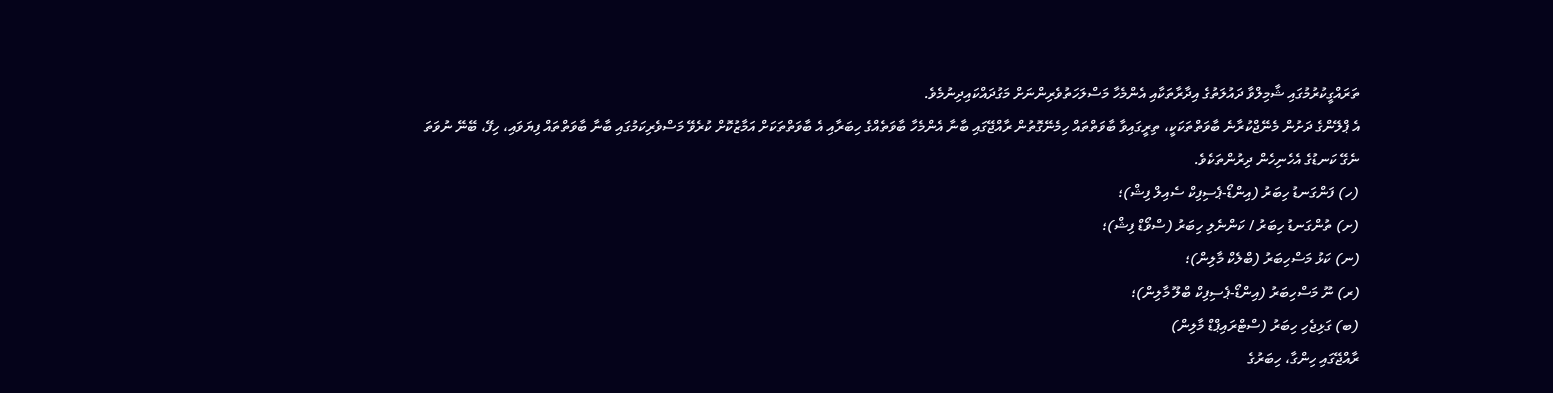ތަރައްގީކުރުމުގައި ޝާމިލްވާ ދައުލަތުގެ އިދާރާތަކާއި އެންމެހާ މަސްލަހަތުވެރިންނަށް މަގުދައްކައިދިނުމެވެ.
އެ ޕްލޭންގެ ދަށުން މެނޭޖްކުރާނެ ބާވަތްތަކަކީ، ތިރީގައިވާ ބާވަތްތައް ހިމެނޭގޮތުން ރާއްޖޭގައި ބާނާ އެންމެހާ ބާވަތެއްގެ ހިބަރާއި އެ ބާވަތްތަކަށް އަމާޒުކޮށް ކުރެވޭ މަސްވެރިކަމުގައި ބާނާ ބާވަތްތައް ފިޔަވައި، ހިފޭ، ބޭނޭ ނުވަތަ ނެގޭ ކަނޑުގެ އެހެނިހެން ދިރުންތަކެވެ.
(ހ) ފަންގަނޑު ހިބަރު (އިންޑޯ-ޕެސިފިކް ސެއިލް ފިޝް)؛
(ށ) ތުންގަނޑު ހިބަރު / ކަންނެލި ހިބަރު (ސްވޯޑް ފިޝް)؛
(ނ) ކަޅު މަސްހިބަރު (ބްލެކް މާލިން)؛
(ރ) ނޫ މަސްހިބަރު (އިންޑޯ-ޕެސިފިކް ބްލޫ މާލިން)؛
(ބ) ގަޅިޖެހި ހިބަރު (ސްޓްރައިޕްޑް މާލިން)
ރާއްޖޭގައި ހިންގާ، ހިބަރުގެ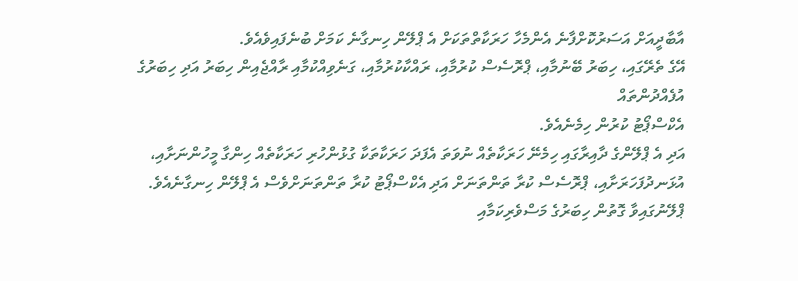އާބާދީއަށް އަސަރުކޮށްފާނެ އެންމެހާ ހަރަކާތްތަކަށް އެ ޕްލޭން ހިނގާނެ ކަމަށް ބުނެފައިވެއެވެ.
އޭގެ ތެރޭގައި، ހިބަރު ބޭނުމާއި، ޕްރޮސެސް ކުރުމާއި، ރައްކާކުރުމާއި، ގަނެވިއްކުމާއި ރާއްޖެއިން ހިބަރު އަދި ހިބަރުގެ އުފެއްދުންތައް
އެކްސްޕޯޓު ކުރުން ހިމެނެއެވެ.
އަދި އެ ޕްލޭންގެ ދާއިރާގައި ހިމެނޭ ހަރަކާތެއް ނުވަތަ އެފަދަ ހަރަކާތަކާ ގުޅުންހުރި ހަރަކާތެއް ހިންގާ މީހުންނަށާއި، އުޅަނދުފަހަރަށާއި، ޕްރޮސެސް ކުރާ ތަންތަނަށް އަދި އެކްސްޕޯޓު ކުރާ ތަންތަނަށްވެސް އެ ޕްލޭން ހިނގާނެއެވެ.
ޕްލޭނުގައިވާ ގޮތުން ހިބަރުގެ މަސްވެރިކަމާއި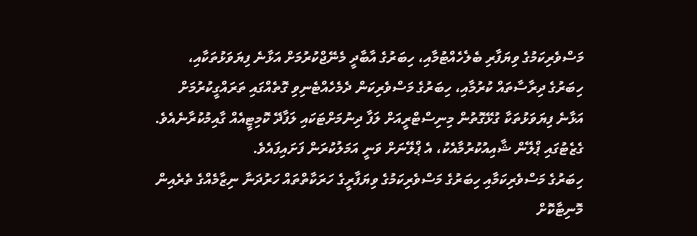މަސްވެރިކަމުގެ ވިޔަފާރި ބެލެހެއްޓުމާއި، ހިބަރުގެ އާބާދީ މެނޭޖްކުރުމަށް އަޅާނެ ފިޔަވަޅުތަކާއި، ހިބަރުގެ ދިރާސާތައް ކުރުމާއި، ހިބަރުގެ މަސްވެރިކަން ދެމެހެއްޓެނިވި ގޮތެއްގައި ތަރައްގީކުރުމަށް އަޅާނެ ފިޔަވަޅުތަކާ ގުޅޭގޮތުން މިނިސްޓްރީއަށް ލަފާ ދިނުމަށްޓަކައި ލަފާދޭ ކޮމިޓީއެއް ގާއިމުކުރާނެއެވެ.
ގެޒެޓުގައި ޕްލޭން ޝާއިއުކުރުމާއެކު، އެ ޕްލޭނަށް ވަނީ އަމަލުކުރަން ފަށައިފައެވެ.
ހިބަރުގެ މަސްވެރިކަމާއި ހިބަރުގެ މަސްވެރިކަމުގެ ވިޔަފާރީގެ ހަރަކާތްތައް ހަރުދަނާ ނިޒާމެއްގެ ތެރެއިން މޮނިޓާކޮށް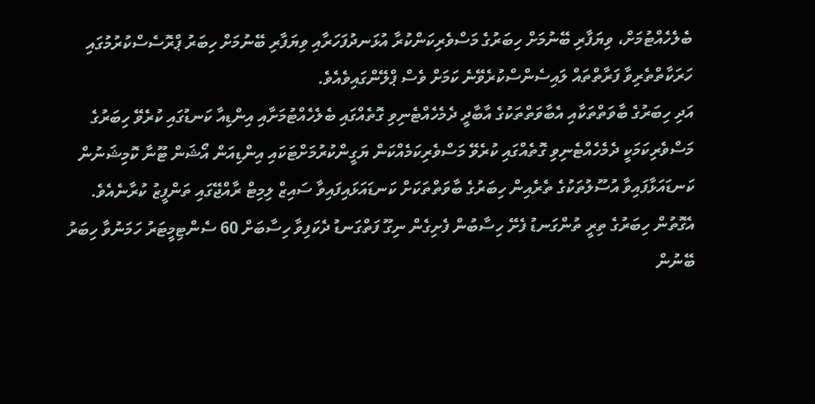ބެލެހެއްޓުމަށް، ވިޔަފާރި ބޭނުމަށް ހިބަރުގެ މަސްވެރިކަންކުރާ އުޅަނދުފަހަރާއި ވިޔަފާރި ބޭނުމަށް ހިބަރު ޕްރޮސެސްކުރުމުގައި ހަރަކާތްތެރިވާ ފަރާތްތައް ލައިސެންސްކުރެވޭނެ ކަމަށް ވެސް ޕްލޭންގައިވެއެވެ.
އަދި ހިބަރުގެ ބާވަތްތަކާއި އެބާވަތްތަކުގެ އާބާދީ ދެމެހެއްޓެނިވި ގޮތެއްގައި ބެލެހެއްޓުމަށާއި އިންޑިއާ ކަނޑުގައި ކުރެވޭ ހިބަރުގެ
މަސްވެރިކަމަކީ ދެމެހެއްޓެނިވި ގޮތެއްގައި ކުރެވޭ މަސްވެރިކަމެއްކަން ޔަގީންކުރުމަށްޓަކައި އިންޑިއަން އޯޝަން ޓޫނާ ކޮމިޝަނުން ކަނޑައަޅާފައިވާ އުސޫލުތަކުގެ ތެރެއިން ހިބަރުގެ ބާވަތްތަކަށް ކަނޑައަޅައިފައިވާ ސައިޒް ލިމިޓް ރާއްޖޭގައި ތަންފީޒު ކުރާނެއެވެ.
އެގޮތުން ހިބަރުގެ ތިރީ ތުންގަނޑު ފެށޭ ހިސާބުން ފެށިގެން ނިގޫ ފަތްގަނޑު ދެކަފިވާ ހިސާބަށް 60 ސެންޓިމީޓަރު ހަމަނުވާ ހިބަރު ބޭނުން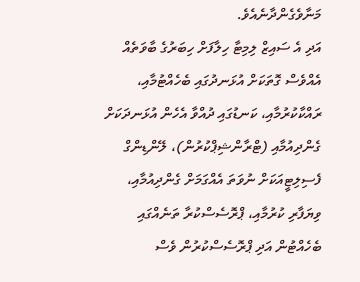މަނާވެގެންދާނެއެވެ.
އަދި އެ ސައިޒް ލިމިޓާ ހިލާފަށް ހިބަރުގެ ބާވަތެއް އެއްވެސް ގޮތަކަށް އުޅަނދުގައި ބެހެއްޓުމާއި، ރައްކާކުރުމާއި، ކަނޑުގައި ދުއްވާ އެހެން އުޅަނދަކަށް ގެންދިއުމާއި (ޓްރާންޝިޕްކުރުން)، ލޭންޑިންގް ފެސިލިޓީއަކަށް ނުވަތަ އެއްގަމަށް ގެންދިއުމާއި، ވިޔަފާރި ކުރުމާއި، ޕްރޮސެސްކުރާ ތަނެއްގައި ބެހެއްޓުން އަދި ޕްރޮސެސްކުރުން ވެސް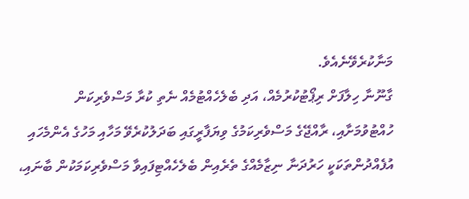މަނާކުރެވޭނެއެވެ.
ގާނޫނާ ހިލާފަށް ރިޕޯޓުކުރުމެއް، އަދި ބެލެހެއްޓުމެއް ނެތި ކުރާ މަސްވެރިކަން ހުއްޓުވުމަށާއި، ރާއްޖޭގެ މަސްވެރިކަމުގެ ވިޔަފާރީގައި ބަދަލުކުރެވޭ މަހާއި މަހުގެ އެންމެހައި އުފެއްދުންތަކަކީ ހަރުދަނާ ނިޒާމެއްގެ ތެރެއިން ބެލެހެއްޓިފައިވާ މަސްވެރިކަމަކުން ބާނައި،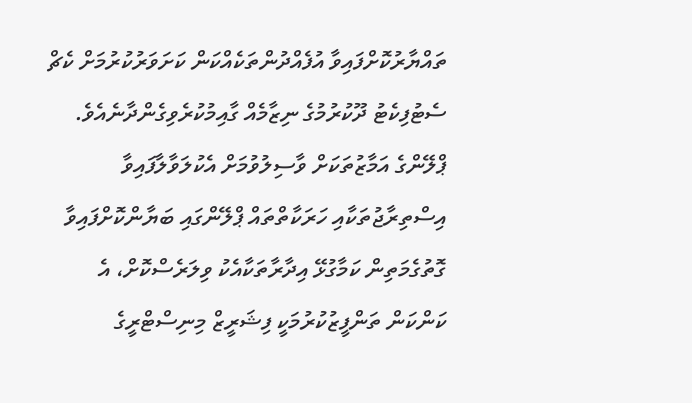ތައްޔާރުކޮށްފައިވާ އުފެއްދުންތަކެއްކަން ކަށަވަރުކުރުމަށް ކެޗް ސެޓުފިކެޓު ދޫކުރުމުގެ ނިޒާމެއް ގާއިމުކުރެވިގެންދާނެއެވެ.
ޕްލޭންގެ އަމާޒުތަކަށް ވާސިލުވުމަށް އެކުލަވާލާފައިވާ އިސްތިރާޖުތަކާއި ހަރަކާތްތައް ޕްލޭންގައި ބަޔާންކޮށްފައިވާ ގޮތުގެމަތިން ކަމާގުޅޭ އިދާރާތަކާއެކު ވިލަރެސްކޮށް، އެ ކަންކަން ތަންފީޒުކުރުމަކީ ފިޝަރީޒް މިނިސްޓްރީގެ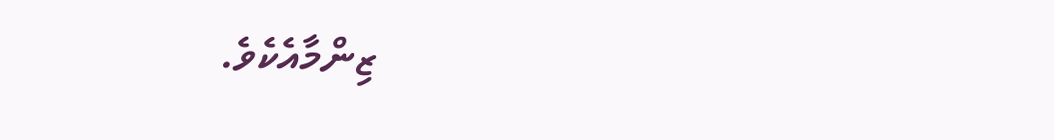ޒިންމާއެކެވެ.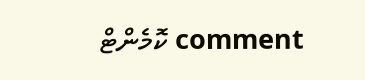comment ކޮމެންޓް